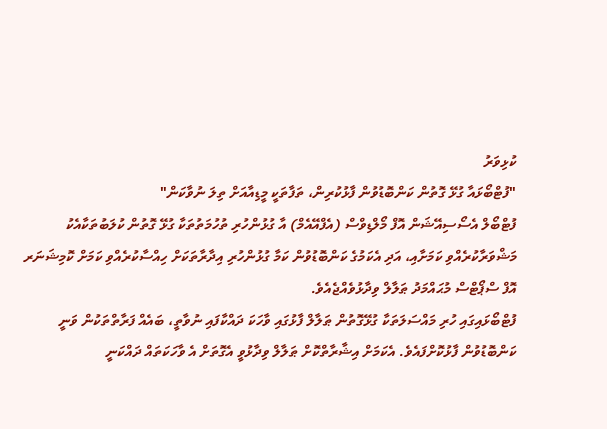ކުޅިވަރު
"ފުޓްބޯޅައާ ގުޅޭ ގޮތުން ކަންބޮޑުވުން ފާޅުކުރިން، ތަފާތަކީ މީޑިއާއަށް ތިލަ ނުވާކަން"
ފުޓްބޯލް އެސޯސިއޭޝަން އޮފް މޯލްޑިވްސް (އެފްއޭއެމް) އާ ގުޅުންހުރި ތުހުމަތުތަކާ ގުޅޭ ގޮތުން ކުލަބުތަކާއެކު މަޝްވަރާކުރެއްވި ކަމަށާއި، އަދި އެކަމުގެ ކަންބޮޑުވުން ކަމާ ގުޅުންހުރި އިދާރާތަކަށް ހިއްސާކުރެއްވި ކަމަށް ކޮމިޝަނަރ އޮފް ސްޕޯޓްސް މުޙައްމަދު ޠަލާލް ވިދާޅުވެއްޖެއެވެ.
ފުޓްބޯޅައިގައި ހުރި މައްސަލަތަކާ ގުޅޭގޮތުން ޠަލާލް ފާޅުގައި ވާހަކަ ދައްކާފައި ނުވާތީ، ބައެއް ފަރާތްތަކުން ވަނީ ކަންބޮޑުވުން ފާޅުކޮށްފައެވެ. އެކަމަށް އިޝާރާތްކޮށް ޠަލާލް ވިދާޅުވީ އެގޮތަށް އެ ވާހަކަތައް ދައްކަނީ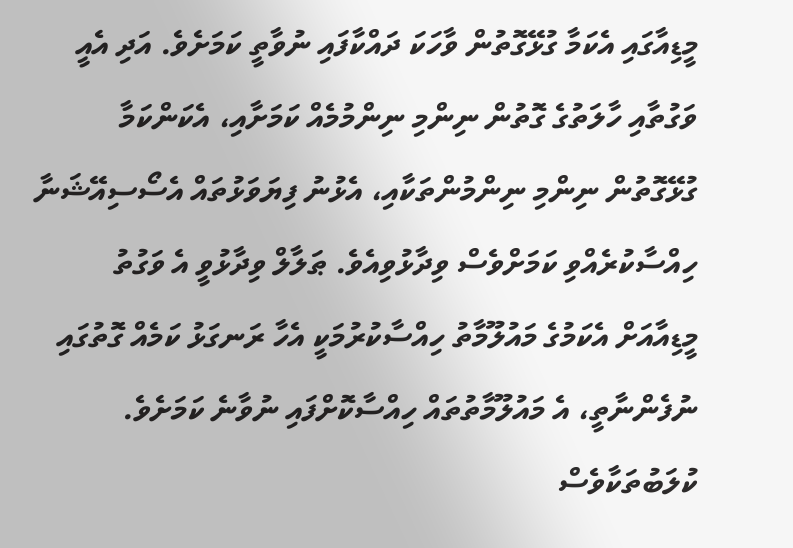މީޑިއާގައި އެކަމާ ގުޅޭގޮތުން ވާހަކަ ދައްކާފައި ނުވާތީ ކަމަށެވެ. އަދި އެއީ ވަގުތާއި ހާލަތުގެ ގޮތުން ނިންމި ނިންމުމެއް ކަމަށާއި، އެކަންކަމާ ގުޅޭގޮތުން ނިންމި ނިންމުންތަކާއި، އެޅުނު ފިޔަވަޅުތައް އެސޯސިއޭޝަނާ ހިއްސާކުރެއްވި ކަމަށްވެސް ވިދާޅުވިއެވެ. ޠަލާލް ވިދާޅުވީ އެ ވަގުތު މީޑިއާއަށް އެކަމުގެ މައުލޫމާތު ހިއްސާކުރުމަކީ އެހާ ރަނގަޅު ކަމެއް ގޮތުގައި ނުފެންނާތީ، އެ މައުލޫމާތުތައް ހިއްސާކޮށްފައި ނުވާނެ ކަމަށެވެ.
ކުލަބުތަކާވެސް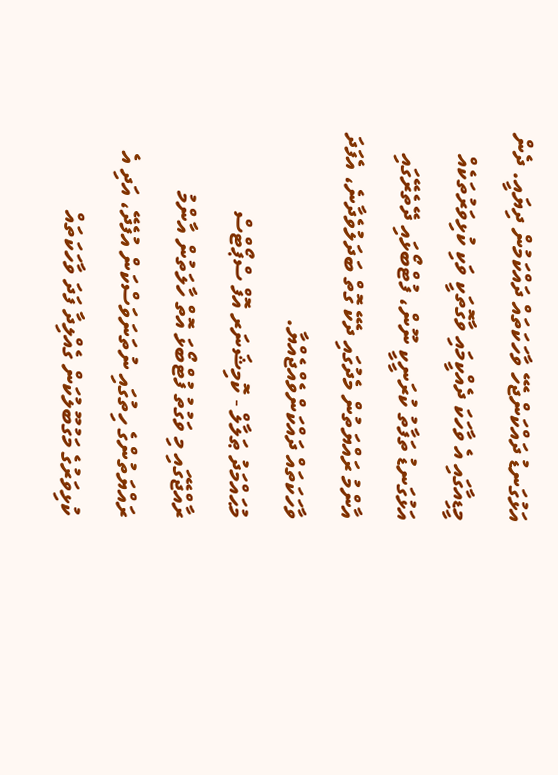އަޅުގަނޑު ދައްކަންޖެހޭ ވާހަކަތައް ދައްކަމުން ދިޔައީ. ދެން މީޑިއާގައި އެ ވާހަކަ ދެއްކީމައި ވާގޮތަކީ ވަކި ކުޅިވަރުތަކެއް އަޅުގަނޑު ތަފާތު ކުރަނީކީ ނޫން، ފުޓްބޯޅައި ދޭތެރޭގައި އާންމު ރައްޔަތުން މެދުގައި ދެކޭ ގޮތް ބަދަލުވެދާނެ، އެފަދަ ވާހަކަތައް ދައްކަންވެއްޖެއްޔާ.
މުޙައްމަދު ޠަލާލް - ކޮމިޝަނަރ އޮފް ސްޕޯޓްސް
ރާއްޖޭގައި މި ވަގުތު ފުޓްބޯޅަ އޮތް ހާލަތުން އާންމު ރައްޔަތުންގެ ހިތުގައި ނުތަނަވަސްކަން އުފެދޭ، އަދި އެ ކުޅިވަރުގެ މަގުބޫލުކަން ގެއްލިދާ ފަދަ ވާހަކަތައް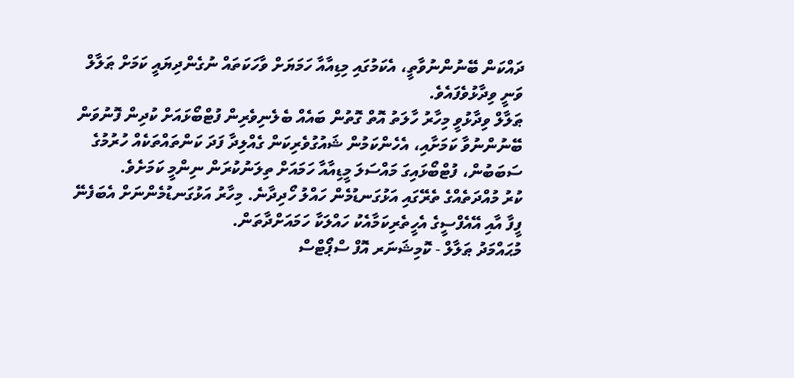ދައްކަން ބޭނުންނުވާތީ، އެކަމުގައި މިޑިއާއާ ހަމަޔަށް ވާހަކަތައް ނުގެންދިޔައީ ކަމަށް ޠަލާލް ވަނީ ވިދާޅުވެފައެވެ.
ޠަލާލް ވިދާޅުވީ މިހާރު ހާލަތު އޮތް ގޮތުން ބައެއް ބެލެނިވެރިން ފުޓްބޯޅައަށް ކުދިން ފޮނުވަން ބޭނުންނުވާ ކަމަށާއި، އެހެންކަމުން ޝައުގުވެރިކަން ގެއްލިދާ ފަދަ ކަންތައްތަކެއް ހުރުމުގެ ސަބަބުން، ފުޓްބޯޅައިގަ މައްސަލަ މީޑިއާއާ ހަމައަށް ތިލަނުކުރަން ނިންމީ ކަމަށެވެ.
ކުރު މުއްދަތެއްގެ ތެރޭގައި އަޅުގަނޑުމެން ހައްލު ހޯދިދާނެ. މިހާރު އަޅުގަނޑުމެންނަށް އެބަފެނޭ ފީފާ އާއި އޭއެފްސީގެ އެހީތެރިކަމާއެކު ހައްލަކާ ހަމައަށްދާތަން.
މުޙައްމަދު ޠަލާލް - ކޮމިޝަނަރ އޮފް ސްޕޯޓްސް